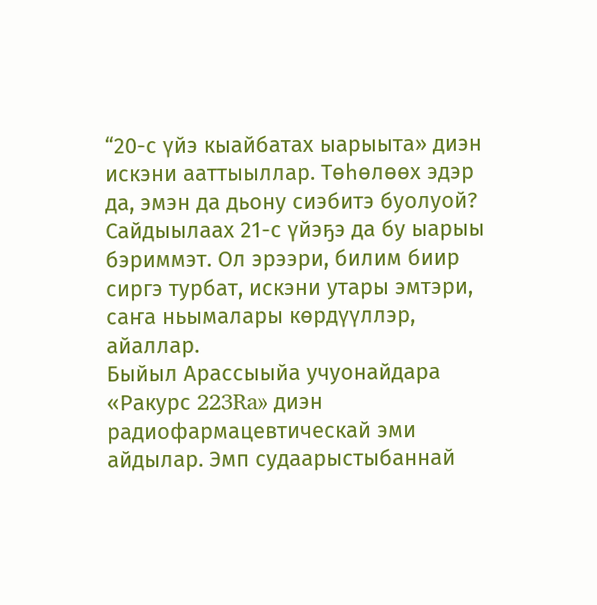“20-с үйэ кыайбатах ыарыыта» диэн искэни ааттыыллар. Төһөлөөх эдэр да, эмэн да дьону сиэбитэ буолуой? Сайдыылаах 21-с үйэҕэ да бу ыарыы бэриммэт. Ол эрээри, билим биир сиргэ турбат, искэни утары эмтэри, саҥа ньымалары көрдүүллэр, айаллар.
Быйыл Арассыыйа учуонайдара «Ракурс 223Ra» диэн радиофармацевтическай эми айдылар. Эмп судаарыстыбаннай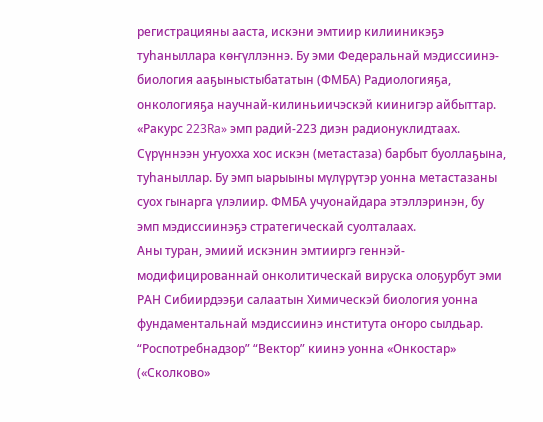регистрацияны ааста, искэни эмтиир килииникэҕэ туһаныллара көҥүллэннэ. Бу эми Федеральнай мэдиссиинэ-биология ааҕыныстыбататын (ФМБА) Радиологияҕа, онкологияҕа научнай-килиньиичэскэй киинигэр айбыттар. «Ракурс 223Ra» эмп радий‑223 диэн радионуклидтаах. Сүрүннээн уҥуохха хос искэн (метастаза) барбыт буоллаҕына, туһаныллар. Бу эмп ыарыыны мүлүрүтэр уонна метастазаны суох гынарга үлэлиир. ФМБА учуонайдара этэллэринэн, бу эмп мэдиссиинэҕэ стратегическай суолталаах.
Аны туран, эмиий искэнин эмтииргэ геннэй-модифицированнай онколитическай вируска олоҕурбут эми РАН Сибиирдээҕи салаатын Химическэй биология уонна фундаментальнай мэдиссиинэ института оҥоро сылдьар. “Роспотребнадзор” “Вектор” киинэ уонна «Онкостар» («Сколково»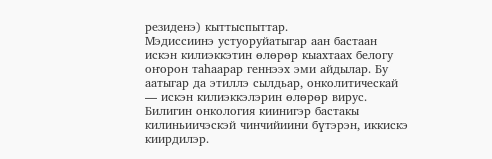резиденэ) кыттыспыттар.
Мэдиссиинэ устуоруйатыгар аан бастаан искэн килиэккэтин өлөрөр кыахтаах белогу оҥорон таһаарар геннээх эми айдылар. Бу аатыгар да этиллэ сылдьар, онколитическай — искэн килиэккэлэрин өлөрөр вирус. Билигин онкология киинигэр бастакы килиньиичэскэй чинчийиини бүтэрэн, иккискэ киирдилэр.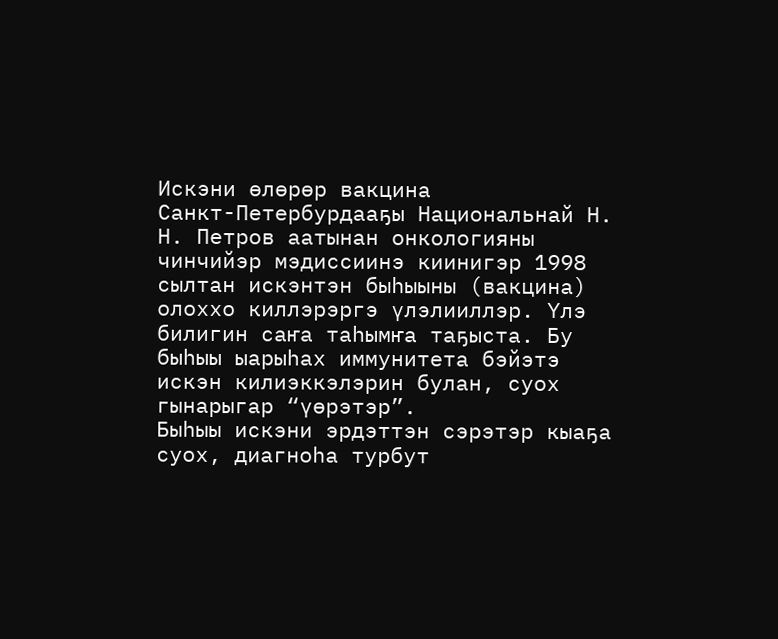Искэни өлөрөр вакцина
Санкт-Петербурдааҕы Национальнай Н. Н. Петров аатынан онкологияны чинчийэр мэдиссиинэ киинигэр 1998 сылтан искэнтэн быһыыны (вакцина) олоххо киллэрэргэ үлэлииллэр. Үлэ билигин саҥа таһымҥа таҕыста. Бу быһыы ыарыһах иммунитета бэйэтэ искэн килиэккэлэрин булан, суох гынарыгар “үөрэтэр”.
Быһыы искэни эрдэттэн сэрэтэр кыаҕа суох, диагноһа турбут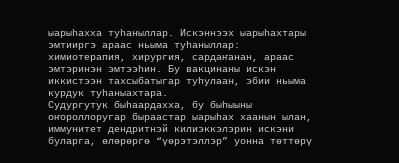ыарыһахха туһаныллар. Искэннээх ыарыһахтары эмтииргэ араас ньыма туһаныллар: химиотерапия, хирургия, сардаҥанан, араас эмтэринэн эмтээһин. Бу вакцинаны искэн иккистээн тахсыбатыгар туһулаан, эбии ньыма курдук туһаныахтара.
Судургутук быһаардахха, бу быһыыны оҥороллоругар быраастар ыарыһах хаанын ылан, иммунитет дендритнэй килиэккэлэрин искэни буларга, өлөрөргө “үөрэтэллэр” уонна төттөрү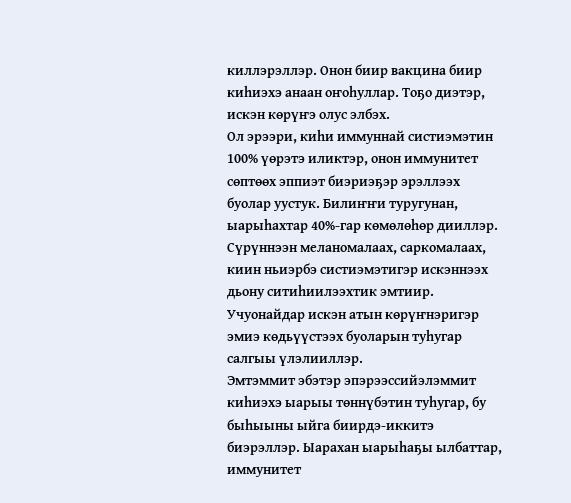киллэрэллэр. Онон биир вакцина биир киһиэхэ анаан оҥоһуллар. Тоҕо диэтэр, искэн көрүҥэ олус элбэх.
Ол эрээри, киһи иммуннай систиэмэтин 100% үөрэтэ иликтэр, онон иммунитет сөптөөх эппиэт биэриэҕэр эрэллээх буолар уустук. Билиҥҥи туругунан, ыарыһахтар 40%-гар көмөлөһөр дииллэр. Сүрүннээн меланомалаах, саркомалаах, киин ньиэрбэ систиэмэтигэр искэннээх дьону ситиһиилээхтик эмтиир. Учуонайдар искэн атын көрүҥнэригэр эмиэ көдьүүстээх буоларын туһугар салгыы үлэлииллэр.
Эмтэммит эбэтэр эпэрээссийэлэммит киһиэхэ ыарыы төннүбэтин туһугар, бу быһыыны ыйга биирдэ-иккитэ биэрэллэр. Ыарахан ыарыһаҕы ылбаттар, иммунитет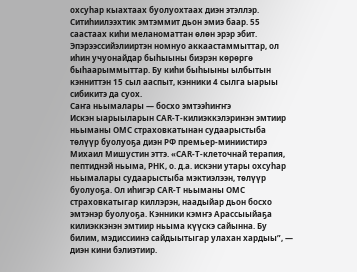охсуһар кыахтаах буолуохтаах диэн этэллэр. Ситиһиилээхтик эмтэммит дьон эмиэ баар. 55 саастаах киһи меланоматтан өлөн эрэр эбит. Эпэрээссийэлииртэн номнуо аккаастаммыттар, ол иһин учуонайдар быһыыны биэрэн көрөргө быһаарыммыттар. Бу киһи быһыыны ылбытын кэнниттэн 15 сыл ааспыт, кэнники 4 сылга ыарыы сибикитэ да суох.
Саҥа ньымалары — босхо эмтээһиҥҥэ
Искэн ыарыыларын CAR-T‑килиэккэлэринэн эмтиир ньыманы ОМС страховкатынан судаарыстыба төлүүр буолуоҕа диэн РФ премьер-миниистирэ Михаил Мишустин эттэ. «CAR-T‑клеточнай терапия, пептиднэй ньыма, РНК, о. д.а. искэни утары охсуһар ньымалары судаарыстыба мэктиэлээн, төлүүр буолуоҕа. Ол иһигэр CAR-T ньыманы ОМС страховкатыгар киллэрэн, наадыйар дьон босхо эмтэнэр буолуоҕа. Кэнники кэмҥэ Арассыыйаҕа килиэккэнэн эмтиир ньыма күүскэ сайынна. Бу билим, мэдиссиинэ сайдыытыгар улахан хардыы”, — диэн кини бэлиэтиир.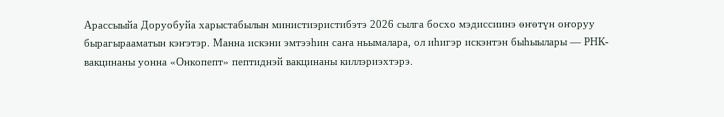Арассыыйа Доруобуйа харыстабылын министиэристибэтэ 2026 сылга босхо мэдиссиинэ өҥөтүн оҥоруу бырагырааматын кэҥэтэр. Манна искэни эмтээһин саҥа ньымалара, ол иһигэр искэнтэн быһыылары — РНК-вакцинаны уонна «Онкопепт» пептиднэй вакцинаны киллэриэхтэрэ.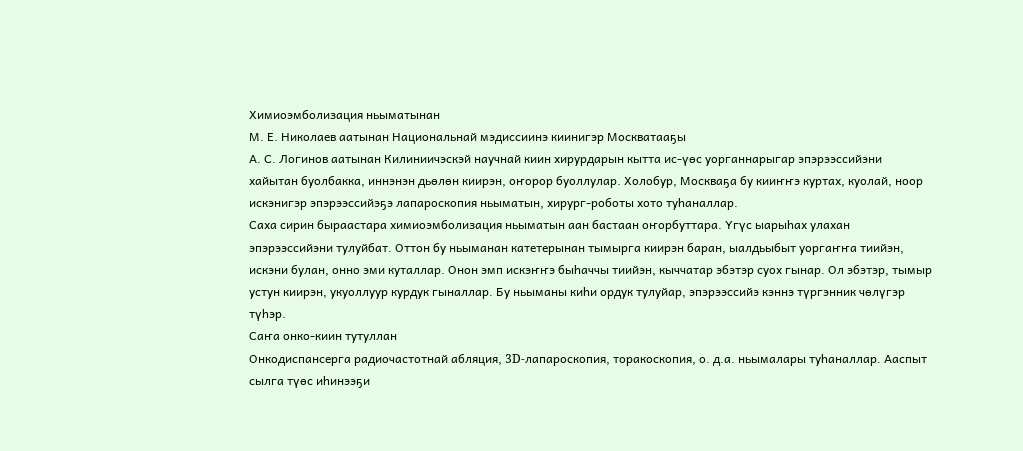Химиоэмболизация ньыматынан
М. Е. Николаев аатынан Национальнай мэдиссиинэ киинигэр Москватааҕы
А. С. Логинов аатынан Килиниичэскэй научнай киин хирурдарын кытта ис-үөс уорганнарыгар эпэрээссийэни хайытан буолбакка, иннэнэн дьөлөн киирэн, оҥорор буоллулар. Холобур, Москваҕа бу кииҥҥэ куртах, куолай, ноор искэнигэр эпэрээссийэҕэ лапароскопия ньыматын, хирург-роботы хото туһаналлар.
Саха сирин быраастара химиоэмболизация ньыматын аан бастаан оҥорбуттара. Үгүс ыарыһах улахан эпэрээссийэни тулуйбат. Оттон бу ньыманан катетерынан тымырга киирэн баран, ыалдьыбыт уоргаҥҥа тиийэн, искэни булан, онно эми куталлар. Онон эмп искэҥҥэ быһаччы тиийэн, кыччатар эбэтэр суох гынар. Ол эбэтэр, тымыр устун киирэн, укуоллуур курдук гыналлар. Бу ньыманы киһи ордук тулуйар, эпэрээссийэ кэннэ түргэнник чөлүгэр түһэр.
Саҥа онко-киин тутуллан
Онкодиспансерга радиочастотнай абляция, 3D-лапароскопия, торакоскопия, о. д.а. ньымалары туһаналлар. Ааспыт сылга түөс иһинээҕи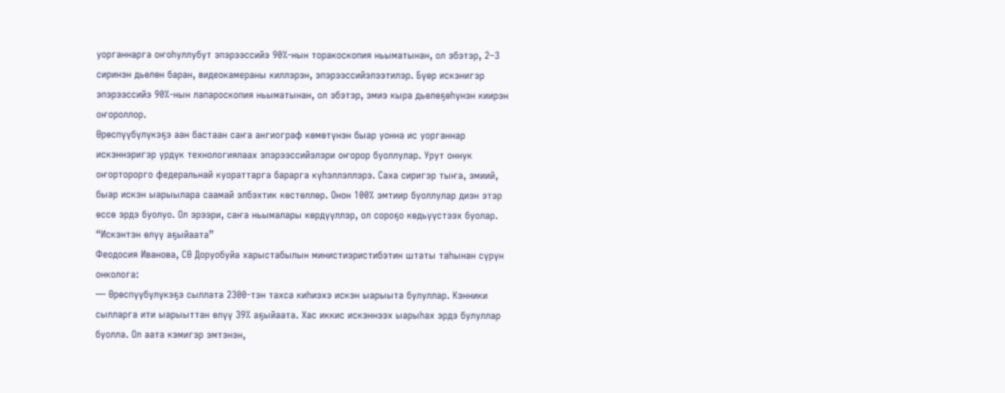уорганнарга оҥоһуллубут эпэрээссийэ 90%-нын торакоскопия ньыматынан, ол эбэтэр, 2–3 сиринэн дьөлөн баран, видеокамераны киллэрэн, эпэрээссийэлээтилэр. Бүөр искэнигэр эпэрээссийэ 90%-нын лапароскопия ньыматынан, ол эбэтэр, эмиэ кыра дьөлөҕөһүнэн киирэн оҥороллор.
Өрөспүүбүлүкэҕэ аан бастаан саҥа ангиограф көмөтүнэн быар уонна ис уорганнар искэннэригэр үрдүк технологиялаах эпэрээссийэлэри оҥорор буоллулар. Урут оннук оҥорторорго федеральнай куораттарга барарга күһэллэллэрэ. Саха сиригэр тыҥа, эмиий, быар искэн ыарыылара саамай элбэхтик көстөллөр. Онон 100% эмтиир буоллулар диэн этэр өссө эрдэ буолуо. Ол эрээри, саҥа ньымалары көрдүүллэр, ол сороҕо көдьүүстээх буолар.
“Искэнтэн өлүү аҕыйаата”
Феодосия Иванова, СӨ Доруобуйа харыстабылын министиэристибэтин штаты таһынан сүрүн онколога:
— Өрөспүүбүлүкэҕэ сыллата 2300‑тэн тахса киһиэхэ искэн ыарыыта булуллар. Кэнники сылларга ити ыарыыттан өлүү 39% аҕыйаата. Хас иккис искэннээх ыарыһах эрдэ булуллар буолла. Ол аата кэмигэр эмтэнэн,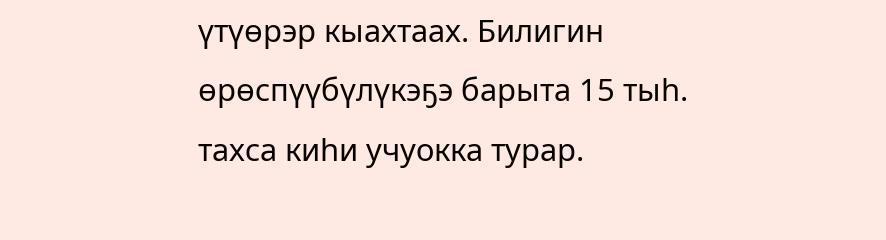үтүөрэр кыахтаах. Билигин өрөспүүбүлүкэҕэ барыта 15 тыһ. тахса киһи учуокка турар.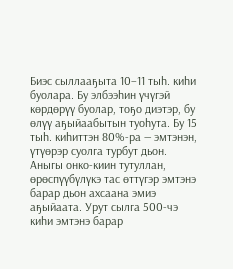Биэс сыллааҕыта 10–11 тыһ. киһи буолара. Бу элбээһин үчүгэй көрдөрүү буолар, тоҕо диэтэр, бу өлүү аҕыйаабытын туоһута. Бу 15 тыһ. киһиттэн 80%-ра — эмтэнэн, үтүөрэр суолга турбут дьон.
Аныгы онко-киин тутуллан, өрөспүүбүлүкэ тас өттүгэр эмтэнэ барар дьон ахсаана эмиэ аҕыйаата. Урут сылга 500‑чэ киһи эмтэнэ барар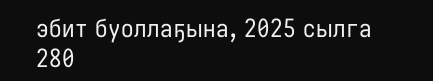эбит буоллаҕына, 2025 сылга 280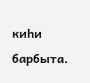киһи барбыта.